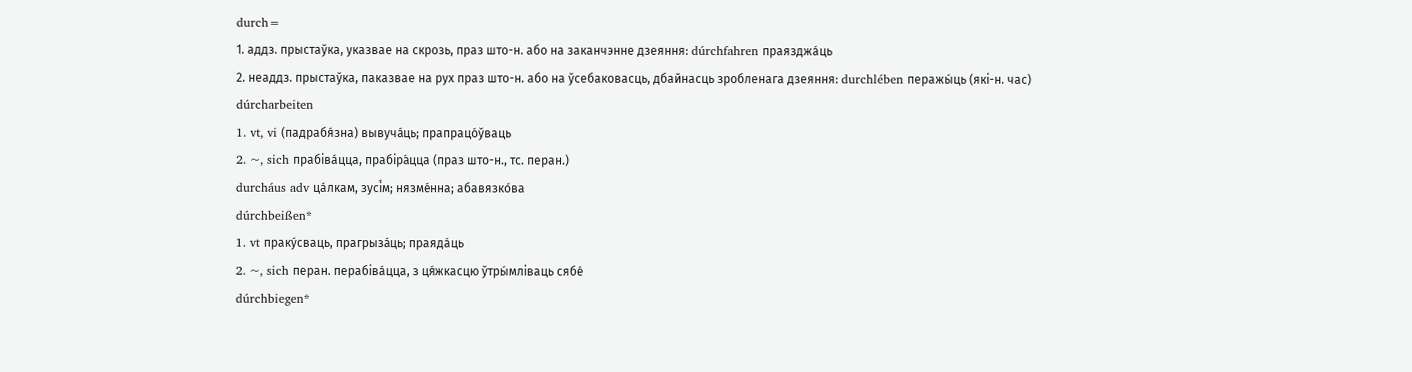durch=
1. аддз. прыстаўка, указвае на скрозь, праз што-н. або на заканчэнне дзеяння: dúrchfahren праязджа́ць
2. неаддз. прыстаўка, паказвае на рух праз што-н. або на ўсебаковасць, дбайнасць зробленага дзеяння: durchlében перажы́ць (які-н. час)
dúrcharbeiten
1. vt, vi (падрабя́зна) вывуча́ць; прапрацо́ўваць
2. ~, sich прабіва́цца, прабіра́цца (праз што-н., тс. перан.)
durcháus adv ца́лкам, зусі́м; нязме́нна; абавязко́ва
dúrchbeißen*
1. vt праку́сваць, прагрыза́ць; праяда́ць
2. ~, sich перан. перабіва́цца, з ця́жкасцю ўтры́мліваць сябе́
dúrchbiegen*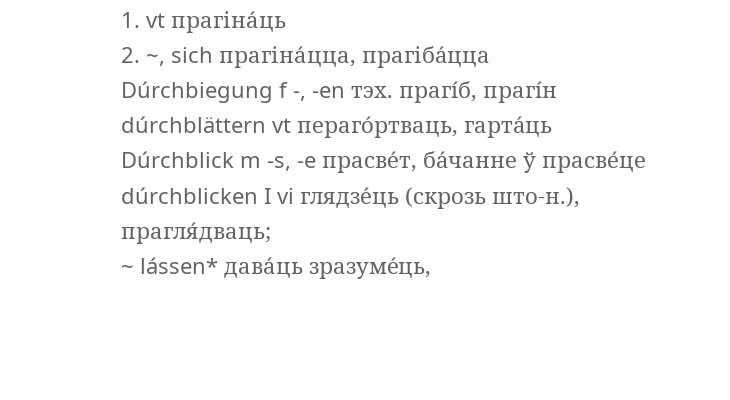1. vt прагіна́ць
2. ~, sich прагіна́цца, прагіба́цца
Dúrchbiegung f -, -en тэх. прагі́б, прагі́н
dúrchblättern vt пераго́ртваць, гарта́ць
Dúrchblick m -s, -e прасве́т, ба́чанне ў прасве́це
dúrchblicken I vi глядзе́ць (скрозь што-н.), прагля́дваць;
~ lássen* дава́ць зразуме́ць,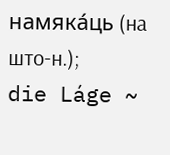намяка́ць (на што-н.);
die Láge ~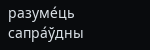разуме́ць сапра́ўдны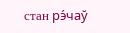стан рэ́чаў